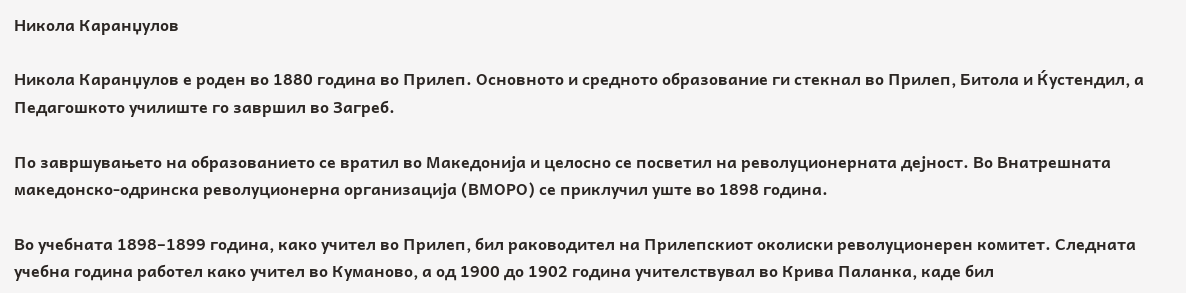Никола Каранџулов

Никола Каранџулов е роден во 1880 година во Прилеп. Основното и средното образование ги стекнал во Прилеп, Битола и Ќустендил, а Педагошкото училиште го завршил во Загреб.

По завршувањето на образованието се вратил во Македонија и целосно се посветил на револуционерната дејност. Во Внатрешната македонско-одринска револуционерна организација (ВМОРО) се приклучил уште во 1898 година.

Во учебната 1898–1899 година, како учител во Прилеп, бил раководител на Прилепскиот околиски револуционерен комитет. Следната учебна година работел како учител во Куманово, а од 1900 до 1902 година учителствувал во Крива Паланка, каде бил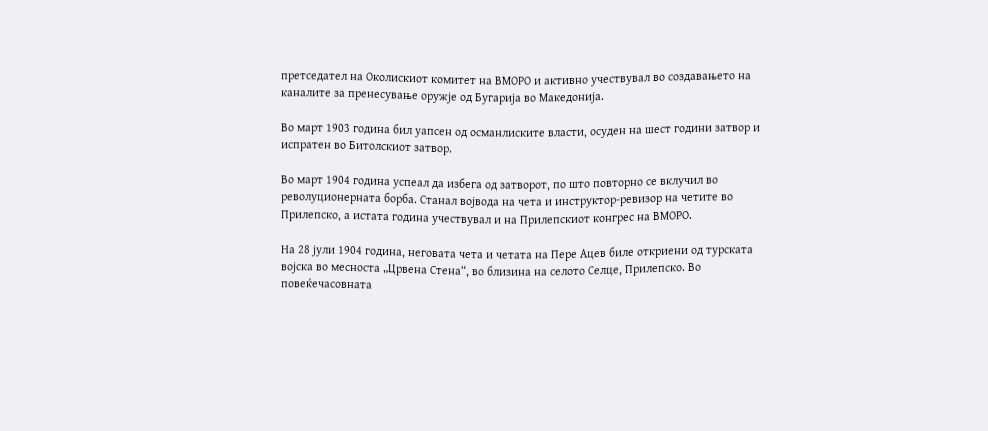претседател на Околискиот комитет на ВМОРО и активно учествувал во создавањето на каналите за пренесување оружје од Бугарија во Македонија.

Во март 1903 година бил уапсен од османлиските власти, осуден на шест години затвор и испратен во Битолскиот затвор.

Во март 1904 година успеал да избега од затворот, по што повторно се вклучил во револуционерната борба. Станал војвода на чета и инструктор-ревизор на четите во Прилепско, а истата година учествувал и на Прилепскиот конгрес на ВМОРО.

На 28 јули 1904 година, неговата чета и четата на Пере Ацев биле откриени од турската војска во месноста „Црвена Стена“, во близина на селото Селце, Прилепско. Во повеќечасовната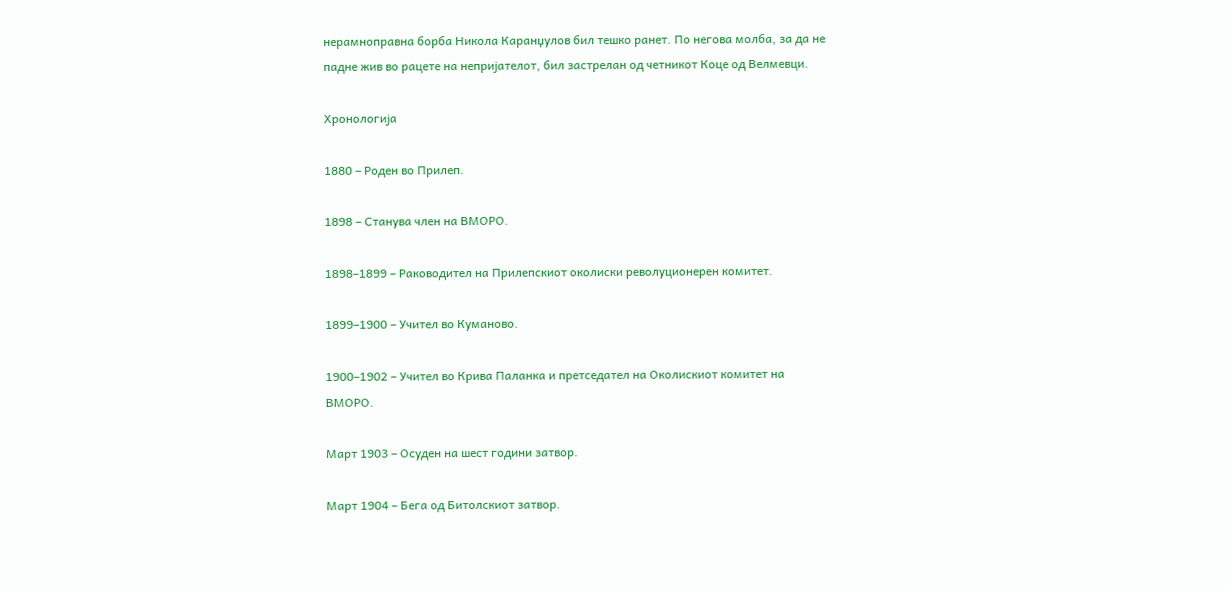нерамноправна борба Никола Каранџулов бил тешко ранет. По негова молба, за да не падне жив во рацете на непријателот, бил застрелан од четникот Коце од Велмевци.

Хронологија

1880 – Роден во Прилеп.

1898 – Станува член на ВМОРО.

1898–1899 – Раководител на Прилепскиот околиски револуционерен комитет.

1899–1900 – Учител во Куманово.

1900–1902 – Учител во Крива Паланка и претседател на Околискиот комитет на ВМОРО.

Март 1903 – Осуден на шест години затвор.

Март 1904 – Бега од Битолскиот затвор.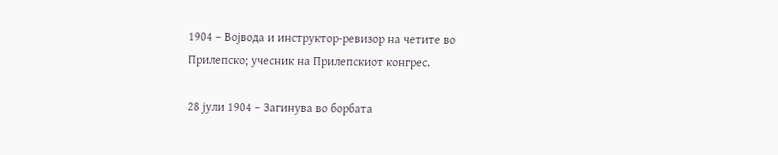1904 – Војвода и инструктор-ревизор на четите во Прилепско; учесник на Прилепскиот конгрес.

28 јули 1904 – Загинува во борбата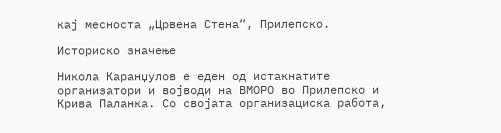кај месноста „Црвена Стена“, Прилепско.

Историско значење

Никола Каранџулов е еден од истакнатите организатори и војводи на ВМОРО во Прилепско и Крива Паланка. Со својата организациска работа,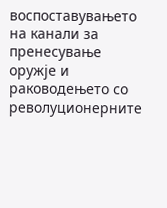воспоставувањето на канали за пренесување оружје и раководењето со револуционерните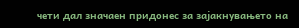чети дал значаен придонес за зајакнувањето на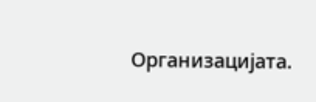Организацијата.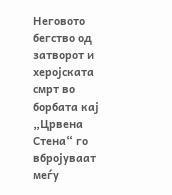Неговото бегство од затворот и херојската смрт во борбата кај „Црвена Стена“ го вбројуваат меѓу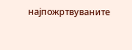најпожртвуваните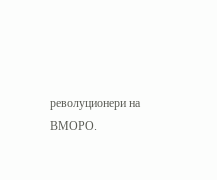револуционери на ВМОРО.